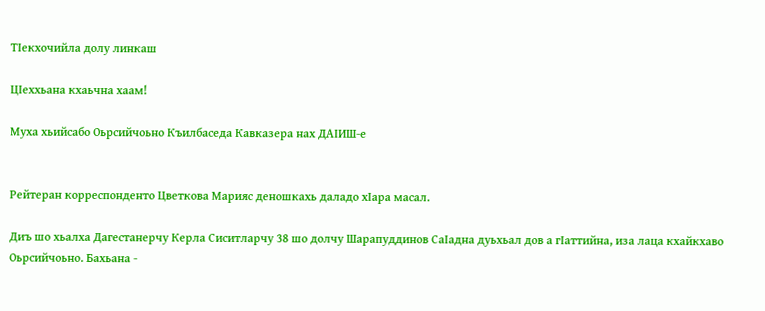ТIекхочийла долу линкаш

ЦIеххьана кхаьчна хаам!

Муха хьийсабо Оьрсийчоьно Къилбаседа Кавказера нах ДАIИШ-е


Рейтеран корреспонденто Цветкова Марияс деношкахь даладо хIара масал.

Диъ шо хьалха Дагестанерчу Керла Сиситларчу 38 шо долчу Шарапуддинов СаIадна дуьхьал дов а гIаттийна, иза лаца кхайкхаво Оьрсийчоьно. Бахьана -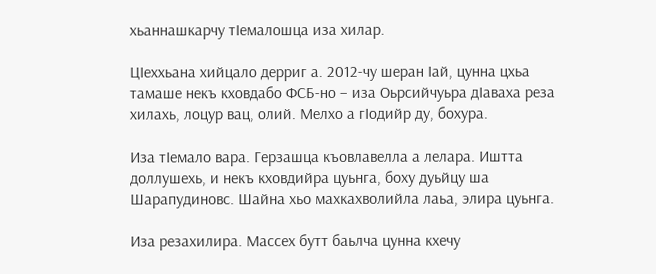хьаннашкарчу тIемалошца иза хилар.

ЦIеххьана хийцало дерриг а. 2012-чу шеран Iай, цунна цхьа тамаше некъ кховдабо ФСБ-но – иза Оьрсийчуьра дIаваха реза хилахь, лоцур вац, олий. Мелхо а гIодийр ду, бохура.

Иза тIемало вара. Герзашца къовлавелла а лелара. Иштта доллушехь, и некъ кховдийра цуьнга, боху дуьйцу ша Шарапудиновс. Шайна хьо махкахволийла лаьа, элира цуьнга.

Иза резахилира. Массех бутт баьлча цунна кхечу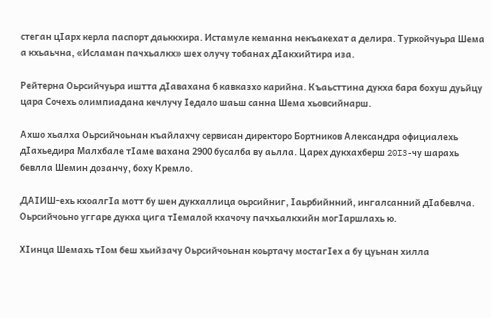стеган цIарх керла паспорт даьккхира. Истамуле кеманна некъакехат а делира. Туркойчуьра Шема а кхьаьчна, «Исламан пачхьалкх» шех олучу тобанах дIакхийтира иза.

Рейтерна Оьрсийчуьра иштта дIавахана 6 кавказхо карийна. Къаьсттина дукха бара бохуш дуьйцу цара Сочехь олимпиадана кечлучу Iедало шаьш санна Шема хьовсийнарш.

Ахшо хьалха Оьрсийчоьнан къайлахчу сервисан директоро Бортников Александра официалехь дIахьедира Малхбале тIаме вахана 2900 бусалба ву аьлла. Царех дукхахберш 20I3-чу шарахь бевлла Шемин дозанчу, боху Кремло.

ДАIИШ-ехь кхоалгIа мотт бу шен дукхаллица оьрсийниг, Iаьрбийнний, ингалсанний дIабевлча. Оьрсийчоьно уггаре дукха цига тIемалой кхачочу пачхьалкхийн могIаршлахь ю.

ХIинца Шемахь тIом беш хьийзачу Оьрсийчоьнан коьртачу мостагIех а бу цуьнан хилла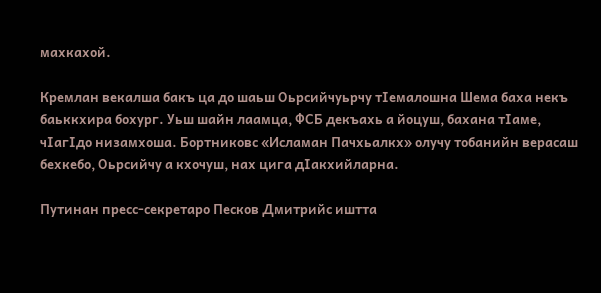махкахой.

Кремлан векалша бакъ ца до шаьш Оьрсийчуьрчу тIемалошна Шема баха некъ баьккхира бохург. Уьш шайн лаамца, ФСБ декъахь а йоцуш, бахана тIаме, чIагIдо низамхоша. Бортниковс «Исламан Пачхьалкх» олучу тобанийн верасаш бехкебо, Оьрсийчу а кхочуш, нах цига дIакхийларна.

Путинан пресс-секретаро Песков Дмитрийс иштта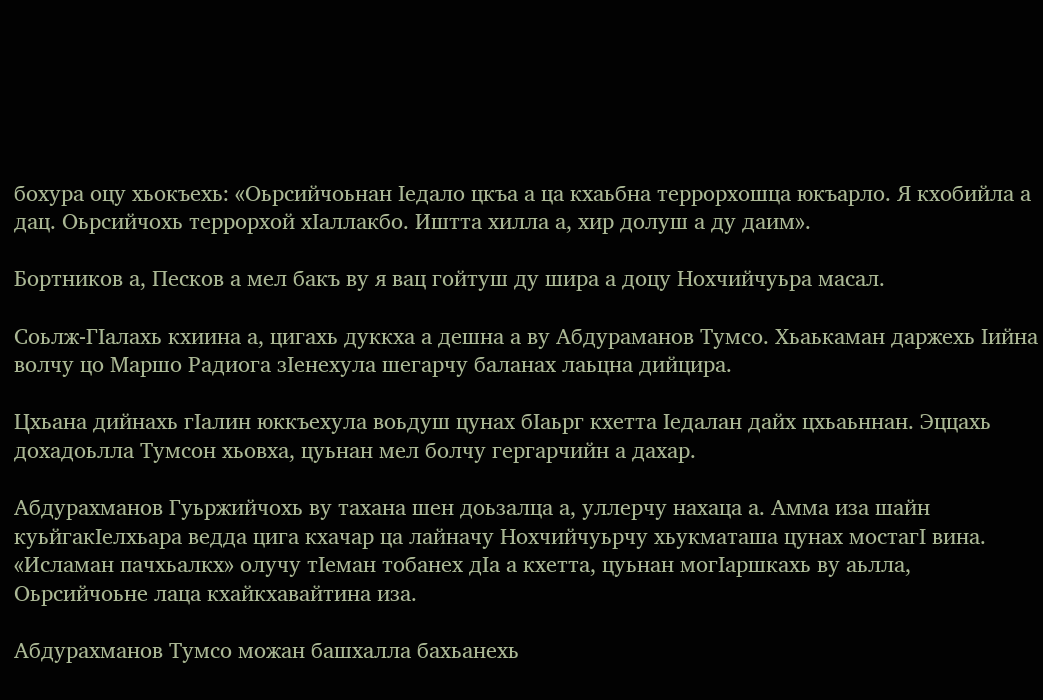бохура оцу хьокъехь: «Оьрсийчоьнан Iедало цкъа а ца кхаьбна террорхошца юкъарло. Я кхобийла а дац. Оьрсийчохь террорхой хIаллакбо. Иштта хилла а, хир долуш а ду даим».

Бортников а, Песков а мел бакъ ву я вац гойтуш ду шира а доцу Нохчийчуьра масал.

Соьлж-ГIалахь кхиина а, цигахь дуккха а дешна а ву Абдураманов Тумсо. Хьаькаман даржехь Iийна волчу цо Маршо Радиога зIенехула шегарчу баланах лаьцна дийцира.

Цхьана дийнахь гIалин юккъехула воьдуш цунах бIаьрг кхетта Iедалан дайх цхьаьннан. Эццахь дохадоьлла Тумсон хьовха, цуьнан мел болчу гергарчийн а дахар.

Абдурахманов Гуьржийчохь ву тахана шен доьзалца а, уллерчу нахаца а. Амма иза шайн куьйгакIелхьара ведда цига кхачар ца лайначу Нохчийчуьрчу хьукматаша цунах мостагI вина. «Исламан пачхьалкх» олучу тIеман тобанех дIа а кхетта, цуьнан могIаршкахь ву аьлла, Оьрсийчоьне лаца кхайкхавайтина иза.

Абдурахманов Тумсо можан башхалла бахьанехь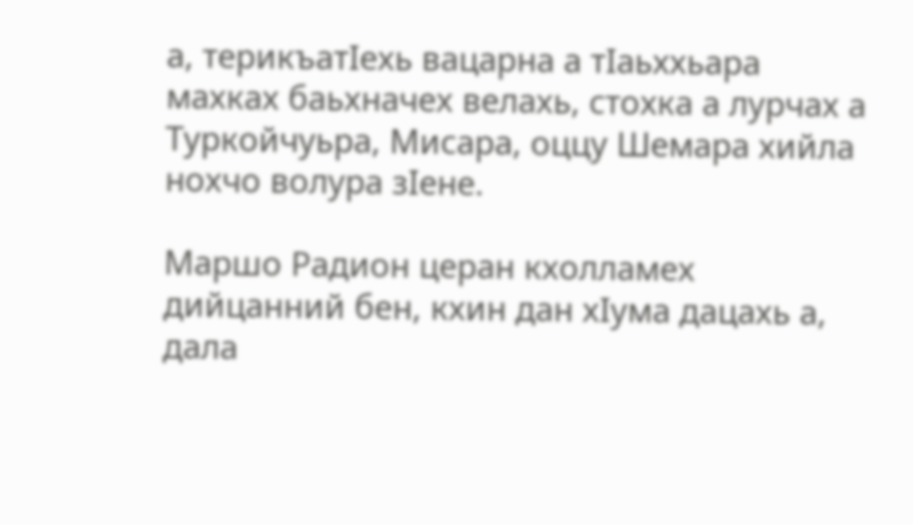а, терикъатIехь вацарна а тIаьххьара махках баьхначех велахь, стохка а лурчах а Туркойчуьра, Мисара, оццу Шемара хийла нохчо волура зIене.

Маршо Радион церан кхолламех дийцанний бен, кхин дан хIума дацахь а, дала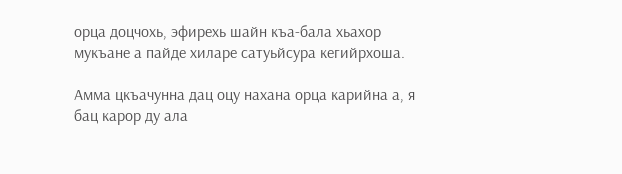орца доцчохь, эфирехь шайн къа-бала хьахор мукъане а пайде хиларе сатуьйсура кегийрхоша.

Амма цкъачунна дац оцу нахана орца карийна а, я бац карор ду ала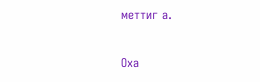меттиг а.

Оха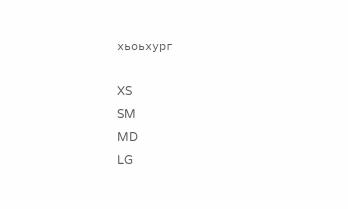хьоьхург

XS
SM
MD
LG